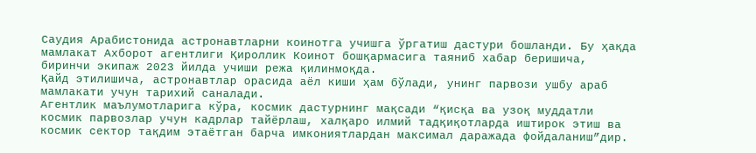Саудия Арабистонида астронавтларни коинотга учишга ўргатиш дастури бошланди. Бу ҳақда мамлакат Ахборот агентлиги Қироллик Коинот бошқармасига таяниб хабар беришича, биринчи экипаж 2023 йилда учиши режа қилинмоқда.
Қайд этилишича, астронавтлар орасида аёл киши ҳам бўлади, унинг парвози ушбу араб мамлакати учун тарихий саналади.
Агентлик маълумотларига кўра, космик дастурнинг мақсади “қисқа ва узоқ муддатли космик парвозлар учун кадрлар тайёрлаш, халқаро илмий тадқиқотларда иштирок этиш ва космик сектор тақдим этаётган барча имкониятлардан максимал даражада фойдаланиш”дир.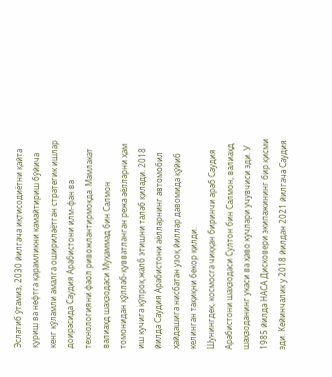Эслатиб ўтамиз, 2030 йилгача иқтисодиётни қайта қуриш ва нефтга қарамликни камайтириш бўйича кенг кўламли амалга оширилаётган стратегик ишлар доирасида Саудия Арабистони илм-фан ва технологияни фаол ривожлантирмоқда. Мамлакат валиаҳд шаҳзодаси Муҳаммад бин Салмон томонидан қўллаб-қувватланган режа аёлларни ҳам иш кучига кўпроқ жалб этишни талаб қилади. 2018 йилда Саудия Арабистони аёлларнинг автомобил ҳайдашига нисбатан узоқ йиллар давомида қўйиб келинган тақиқни бекор қилди.
Шунингдек, космосга чиққан биринчи араб Саудия Арабистони шаҳзодаси Султон бин Салмон, валиаҳд шаҳзоданинг укаси ва ҳаво кучлари учувчиси эди. У 1985 йилда НАСА Дисковери экипажининг бир қисми эди. Кейинчалик у 2018 йилдан 2021 йилгача Саудия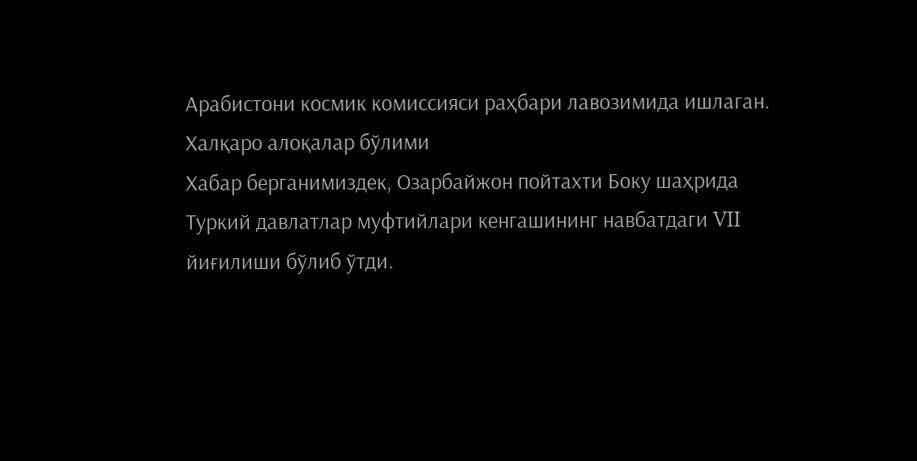Арабистони космик комиссияси раҳбари лавозимида ишлаган.
Халқаро алоқалар бўлими
Хабар берганимиздек, Озарбайжон пойтахти Боку шаҳрида Туркий давлатлар муфтийлари кенгашининг навбатдаги VII йиғилиши бўлиб ўтди.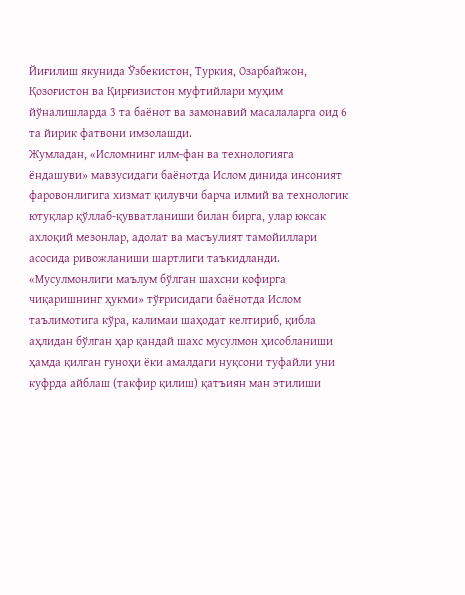Йиғилиш якунида Ўзбекистон, Туркия, Озарбайжон, Қозоғистон ва Қирғизистон муфтийлари муҳим йўналишларда 3 та баёнот ва замонавий масалаларга оид 6 та йирик фатвони имзолашди.
Жумладан, «Исломнинг илм-фан ва технологияга ёндашуви» мавзусидаги баёнотда Ислом динида инсоният фаровонлигига хизмат қилувчи барча илмий ва технологик ютуқлар қўллаб-қувватланиши билан бирга, улар юксак ахлоқий мезонлар, адолат ва масъулият тамойиллари асосида ривожланиши шартлиги таъкидланди.
«Мусулмонлиги маълум бўлган шахсни кофирга чиқаришнинг ҳукми» тўғрисидаги баёнотда Ислом таълимотига кўра, калимаи шаҳодат келтириб, қибла аҳлидан бўлган ҳар қандай шахс мусулмон ҳисобланиши ҳамда қилган гуноҳи ёки амалдаги нуқсони туфайли уни куфрда айблаш (такфир қилиш) қатъиян ман этилиши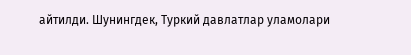айтилди. Шунингдек, Туркий давлатлар уламолари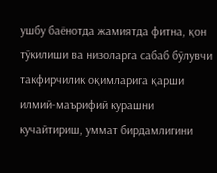ушбу баёнотда жамиятда фитна, қон тўкилиши ва низоларга сабаб бўлувчи такфирчилик оқимларига қарши илмий-маърифий курашни кучайтириш, уммат бирдамлигини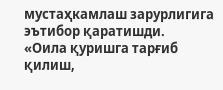мустаҳкамлаш зарурлигига эътибор қаратишди.
«Оила қуришга тарғиб қилиш,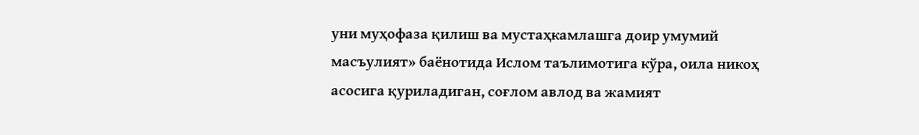уни муҳофаза қилиш ва мустаҳкамлашга доир умумий масъулият» баёнотида Ислом таълимотига кўра, оила никоҳ асосига қуриладиган, соғлом авлод ва жамият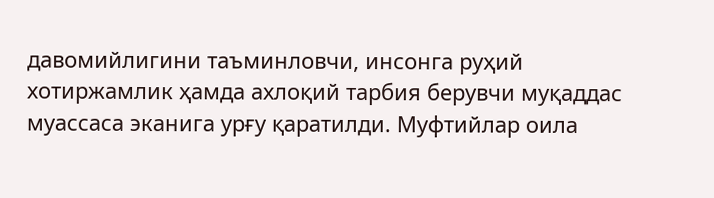давомийлигини таъминловчи, инсонга руҳий хотиржамлик ҳамда ахлоқий тарбия берувчи муқаддас муассаса эканига урғу қаратилди. Муфтийлар оила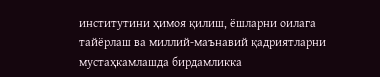институтини ҳимоя қилиш, ёшларни оилага тайёрлаш ва миллий-маънавий қадриятларни мустаҳкамлашда бирдамликка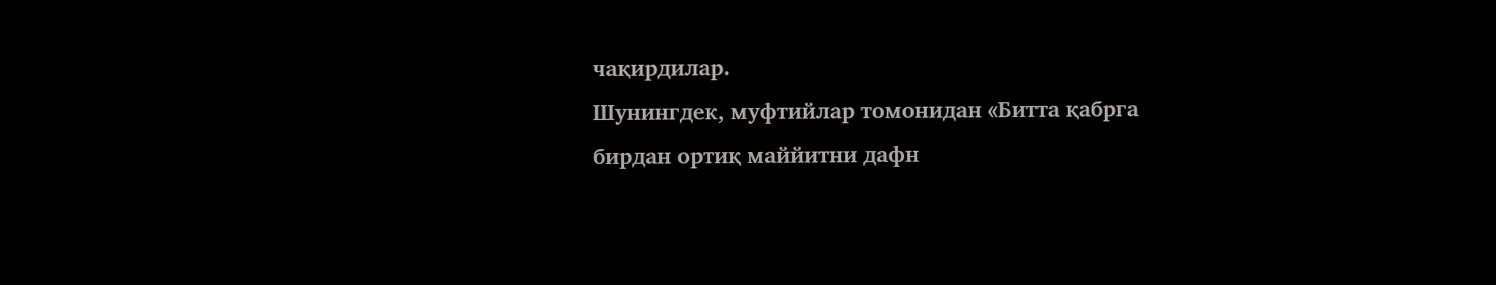чақирдилар.
Шунингдек, муфтийлар томонидан «Битта қабрга бирдан ортиқ маййитни дафн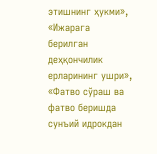этишнинг ҳукми», «Ижарага берилган деҳқончилик ерларининг ушри», «Фатво сўраш ва фатво беришда сунъий идрокдан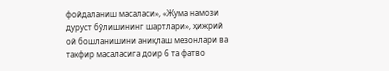фойдаланиш масаласи», «Жума намози дуруст бўлишининг шартлари», ҳижрий ой бошланишини аниқлаш мезонлари ва такфир масаласига доир 6 та фатво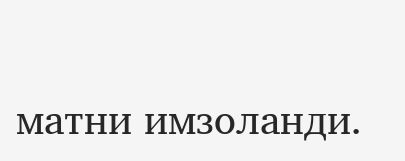матни имзоланди.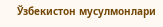Ўзбекистон мусулмонлари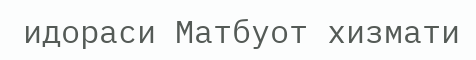идораси Матбуот хизмати